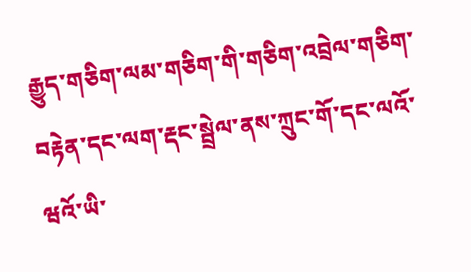རྒྱུད་གཅིག་ལམ་གཅིག་གི་གཅིག་འབྲེལ་གཅིག་བརྟེན་དང་ལག་རྡང་སྦྲེལ་ནས་ཀྲུང་གོ་དང་ལའོ་ཝའོ་ཡི་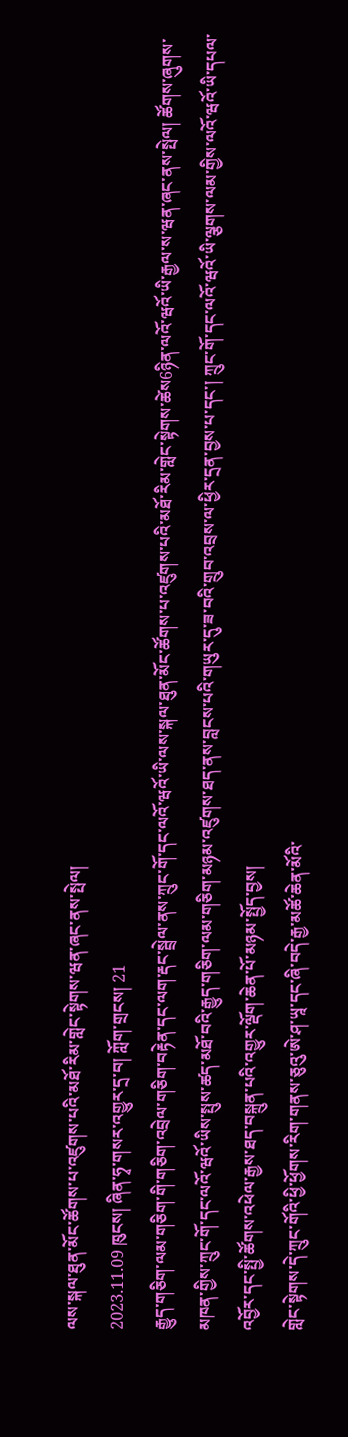ལས་སྐལ་ཐུན་མོང་ཚོགས་པ་འཛུགས་པའི་མཐོ་རིམ་གླེང་སྟེགས་ཝན་ཞང་ནས་སྤེལ།
2023.11.09 ཁུངས། ཞིན་ཧྭ་གསར་འགྱུར་དྲ་བ། ཀློག་གྲངས། 21
རྒྱུད་གཅིག་ལམ་གཅིག་གི་གཅིག་འབྲེལ་གཅིག་བརྟེན་དང་ལག་རྡང་སྦྲེལ་ནས་ཀྲུང་གོ་དང་ལའོ་ཝའོ་ཡི་ལས་སྐལ་ཐུན་མོང་ཚོགས་པ་འཛུགས་པའི་མཐོ་རིམ་གླེང་སྟེགས་ཚེས6ཉིན་ལའོ་ཝའོ་ཡི་རྒྱལ་ས་ཝན་ཞང་ནས་སྤེལ། ཚོགས་ཞུགས་མཁན་གྱིས་ཀྲུང་གོ་དང་ལའོ་ཝའོ་ཡིས་སྤུས་ཚད་མཐོ་བའི་རྒྱུད་གཅིག་ལམ་གཅིག་མཉམ་འཛུགས་ཐད་ནས་བླངས་པའི་གཡུར་དུ་ཟ་བའི་གྲུབ་འབྲས་ལ་ཕྱིར་དྲན་བྱས་པ་དང་། ཀྲུང་གོ་དང་ལའོ་ཝའོ་ཡི་ལྕགས་ལམ་གྱིས་ལའོ་ཝའོ་ཡི་དཔལ་འབྱོར་དང་སྤྱི་ཚོགས་འཕེལ་རྒྱས་ཐད་བསྐྲུན་པའི་འགྱུར་ལྡོག་ཆེན་པོ་མཉམ་སྤྱོད་བྱས།
གླེང་སྟེགས་དེ་ཀྲུང་གོའི་ཕྱི་ཕྱོགས་རིག་གནས་ཅུའུ་ཨེ་ཤ་ཡཱ་དང་ཞི་བདེ་རྒྱ་མཚོ་ཆེན་མོའི་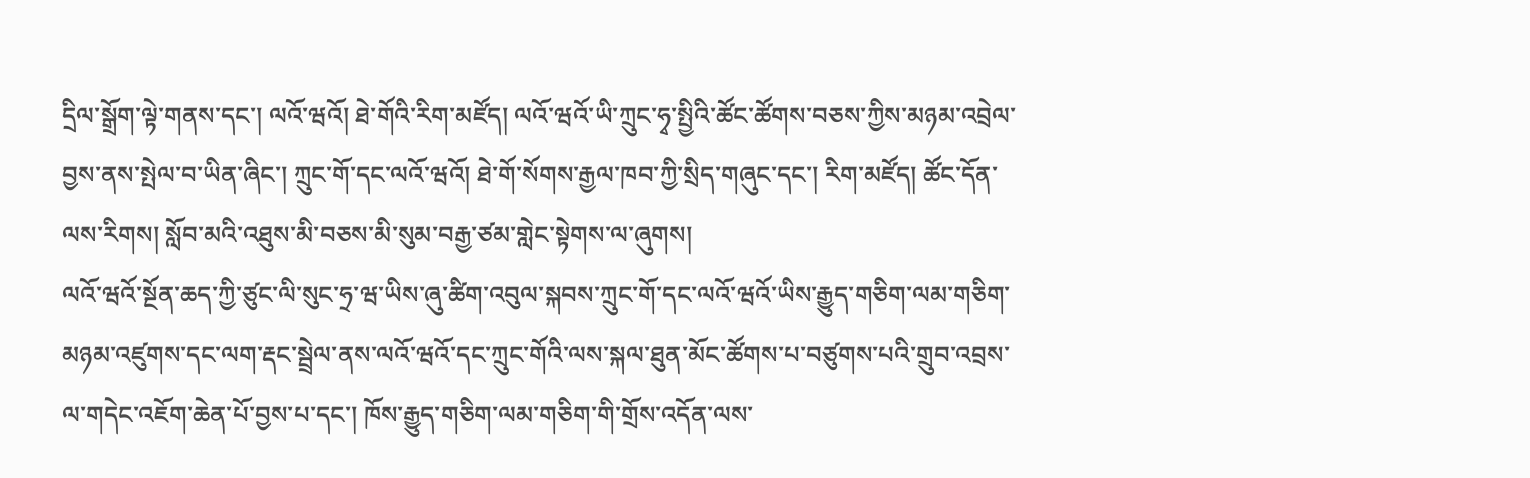དྲིལ་སྒྲོག་ལྟེ་གནས་དང་། ལའོ་ཝའོ། ཐེ་གོའི་རིག་མཛོད། ལའོ་ཝའོ་ཡི་ཀྲུང་ཧྭ་སྤྱིའི་ཚོང་ཚོགས་བཅས་ཀྱིས་མཉམ་འབྲེལ་བྱས་ནས་སྤེལ་བ་ཡིན་ཞིང་། ཀྲུང་གོ་དང་ལའོ་ཝའོ། ཐེ་གོ་སོགས་རྒྱལ་ཁབ་ཀྱི་སྲིད་གཞུང་དང་། རིག་མཛོད། ཚོང་དོན་ལས་རིགས། སློབ་མའི་འཐུས་མི་བཅས་མི་སུམ་བརྒྱ་ཙམ་གླེང་སྟེགས་ལ་ཞུགས།
ལའོ་ཝའོ་སྔོན་ཆད་ཀྱི་ཙུང་ལི་སུང་ཧྲ་ཝ་ཡིས་ཞུ་ཚིག་འབུལ་སྐབས་ཀྲུང་གོ་དང་ལའོ་ཝའོ་ཡིས་རྒྱུད་གཅིག་ལམ་གཅིག་མཉམ་འཛུགས་དང་ལག་རྡང་སྦྲེལ་ནས་ལའོ་ཝའོ་དང་ཀྲུང་གོའི་ལས་སྐལ་ཐུན་མོང་ཚོགས་པ་བཙུགས་པའི་གྲུབ་འབྲས་ལ་གདེང་འཇོག་ཆེན་པོ་བྱས་པ་དང་། ཁོས་རྒྱུད་གཅིག་ལམ་གཅིག་གི་གྲོས་འདོན་ལས་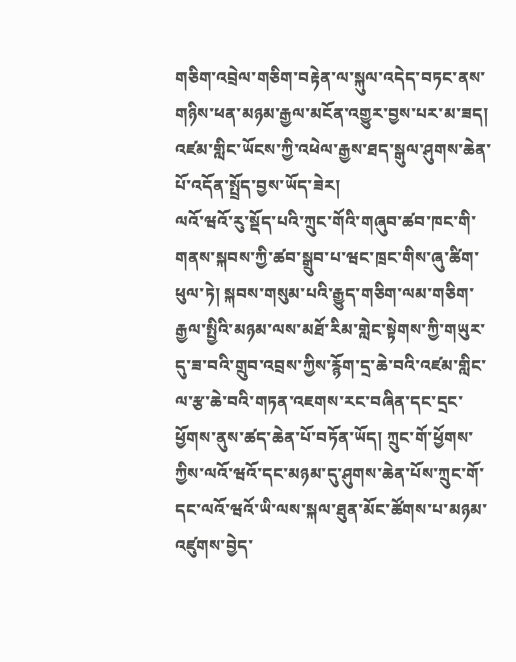གཅིག་འབྲེལ་གཅིག་བརྟེན་ལ་སྐུལ་འདེད་བཏང་ནས་གཉིས་ཕན་མཉམ་རྒྱལ་མངོན་འགྱུར་བྱས་པར་མ་ཟད། འཛམ་གླིང་ཡོངས་ཀྱི་འཕེལ་རྒྱས་ཐད་སྒུལ་ཤུགས་ཆེན་པོ་འདོན་སྤྲོད་བྱས་ཡོད་ཟེར།
ལའོ་ཝའོ་རུ་སྡོད་པའི་ཀྲུང་གོའི་གཞུབ་ཚབ་ཁང་གི་གནས་སྐབས་ཀྱི་ཚབ་སྒྲུབ་པ་ཝང་ཁྲང་གིས་ཞུ་ཚིག་ཕུལ་ཏེ། སྐབས་གསུམ་པའི་རྒྱུད་གཅིག་ལམ་གཅིག་རྒྱལ་སྤྱིའི་མཉམ་ལས་མཐོ་རིམ་གླེང་སྟེགས་ཀྱི་གཡུར་དུ་ཟ་བའི་གྲུབ་འབྲས་ཀྱིས་རྙོག་དྲ་ཆེ་བའི་འཛམ་གླིང་ལ་རྩ་ཆེ་བའི་གཏན་འཇགས་རང་བཞིན་དང་དྲང་ཕྱོགས་ནུས་ཚད་ཆེན་པོ་བཏོན་ཡོད། ཀྲུང་གོ་ཕྱོགས་ཀྱིས་ལའོ་ཝའོ་དང་མཉམ་དུ་ཤུགས་ཆེན་པོས་ཀྲུང་གོ་དང་ལའོ་ཝའོ་ཡི་ལས་སྐལ་ཐུན་མོང་ཚོགས་པ་མཉམ་འཛུགས་བྱེད་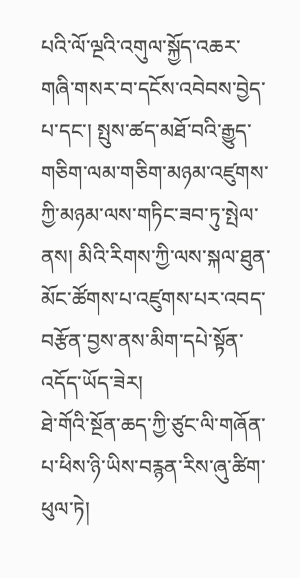པའི་ལོ་ལྔའི་འགུལ་སྐྱོད་འཆར་གཞི་གསར་བ་དངོས་འབེབས་བྱེད་པ་དང་། སྤུས་ཚད་མཐོ་བའི་རྒྱུད་གཅིག་ལམ་གཅིག་མཉམ་འཛུགས་ཀྱི་མཉམ་ལས་གཏིང་ཟབ་ཏུ་སྤེལ་ནས། མིའི་རིགས་ཀྱི་ལས་སྐལ་ཐུན་མོང་ཚོགས་པ་འཛུགས་པར་འབད་བརྩོན་བྱས་ནས་མིག་དཔེ་སྟོན་འདོད་ཡོད་ཟེར།
ཐེ་གོའི་སྔོན་ཆད་ཀྱི་ཙུང་ལི་གཞོན་པ་ཕིས་ཉི་ཡིས་བརྙན་རིས་ཞུ་ཚིག་ཕུལ་ཏེ།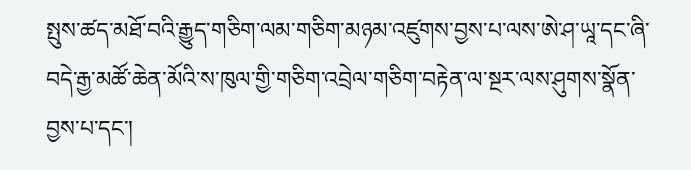སྤུས་ཚད་མཐོ་བའི་རྒྱུད་གཅིག་ལམ་གཅིག་མཉམ་འཛུགས་བྱས་པ་ལས་ཨེ་ཤ་ཡཱ་དང་ཞི་བདེ་རྒྱ་མཚོ་ཆེན་མོའི་ས་ཁུལ་གྱི་གཅིག་འབྲེལ་གཅིག་བརྟེན་ལ་སྔར་ལས་ཤུགས་སྣོན་བྱས་པ་དང་།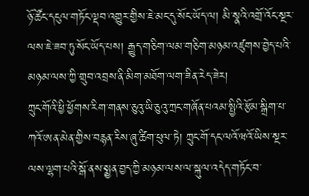ཉོ་ཚོང་དངུལ་གཏོང་ལྡབ་འགྱུར་གྱིས་ཇེ་མང་དུ་སོང་ཡོད་ལ། མི་སྣའི་འགྲོ་འོང་སྔར་ལས་ཇེ་ཟབ་ཏུ་སོང་ཡོད་པས། རྒྱུད་གཅིག་ལམ་གཅིག་མཉམ་འཛུགས་བྱེད་པའི་མཉམ་ལས་ཀྱི་གྲུབ་འབྲས་ནི་མིག་མཐོག་ལག་ཟིན་རེད་ཟེར།
ཀྲུང་གོའི་ཕྱི་ཕྱོགས་རིག་གནས་ཅུའུ་ཡི་ཅུའུ་ཀྲང་གཞོན་པའམ་སྤྱིའི་རྩོམ་སྒྲིག་པ་ཀའོ་ཨན་མེན་གྱིས་བརྙན་རིས་ཞུ་ཚིག་ཕུལ་ཏེ། ཀྲུང་གོ་དང་ལའོ་ཝའོ་ཡིས་སྔར་ལས་ལྷག་པའི་སྒོ་ནས་སྨྱན་བྱད་ཀྱི་མཉམ་ལས་ལ་སྐུལ་འདེད་གཏོང་བ་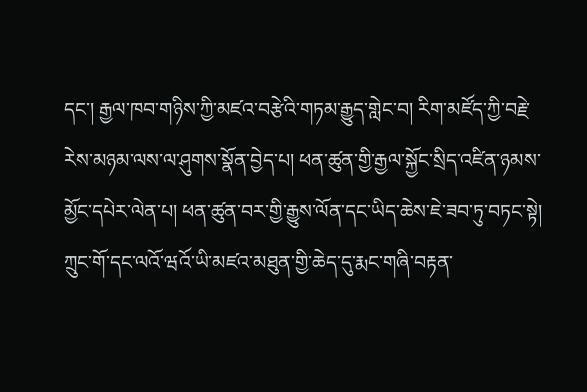དང་། རྒྱལ་ཁབ་གཉིས་ཀྱི་མཛའ་བརྩེའི་གཏམ་རྒྱུད་གླེང་བ། རིག་མཛོད་ཀྱི་བརྗེ་རེས་མཉམ་ལས་ལ་ཤུགས་སྣོན་བྱེད་པ། ཕན་ཚུན་གྱི་རྒྱལ་སྐྱོང་སྲིད་འཛིན་ཉམས་མྱོང་དཔེར་ལེན་པ། ཕན་ཚུན་བར་གྱི་རྒྱུས་ལོན་དང་ཡིད་ཆེས་ཇེ་ཟབ་ཏུ་བཏང་སྟེ། ཀྲུང་གོ་དང་ལའོ་ཝའོ་ཡི་མཛའ་མཐུན་གྱི་ཆེད་དུ་རྨང་གཞི་བརྟན་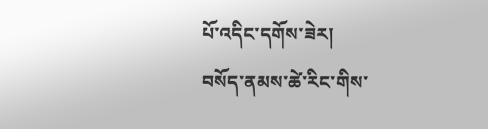པོ་འདིང་དགོས་ཟེར།
བསོད་ནམས་ཚེ་རིང་གིས་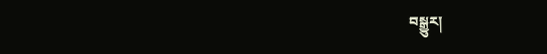བསྒྱུར།